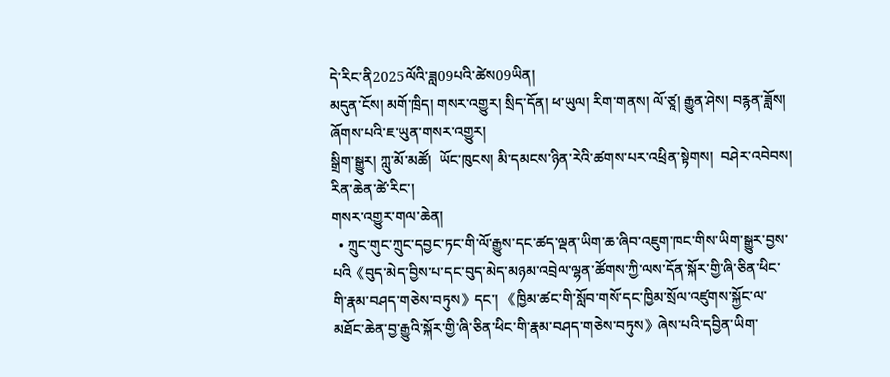དེ་རིང་ནི2025ལོའི་ཟླ09པའི་ཚེས09ཡིན།
མདུན་ངོས། མགོ་ཁྲིད། གསར་འགྱུར། སྲིད་དོན། ཕ་ཡུལ། རིག་གནས། ལོ་ཙཱ། རྒྱུན་ཤེས། བརྙན་ཟློས།
ཞོགས་པའི་ཇ་ཡུན་གསར་འགྱུར།
སྒྲིག་སྒྱུར། ཀླུ་མོ་མཚོ།  ཡོང་ཁུངས། མི་དམངས་ཉིན་རེའི་ཚགས་པར་འཕྲིན་སྟེགས།  བཤེར་འབེབས། རིན་ཆེན་ཚེ་རིང་།
གསར་འགྱུར་གལ་ཆེན།
  • ཀྲུང་གུང་ཀྲུང་དབྱང་ཏང་གི་ལོ་རྒྱུས་དང་ཚད་ལྡན་ཡིག་ཆ་ཞིབ་འཇུག་ཁང་གིས་ཡིག་སྒྱུར་བྱས་པའི《བུད་མེད་བྱིས་པ་དང་བུད་མེད་མཉམ་འབྲེལ་ལྷན་ཚོགས་ཀྱི་ལས་དོན་སྐོར་གྱི་ཞི་ཅིན་ཕིང་གི་རྣམ་བཤད་གཅེས་བཏུས》དང་། 《ཁྱིམ་ཚང་གི་སློབ་གསོ་དང་ཁྱིམ་སྲོལ་འཛུགས་སྐྱོང་ལ་མཐོང་ཆེན་བྱ་རྒྱུའི་སྐོར་གྱི་ཞི་ཅིན་ཕིང་གི་རྣམ་བཤད་གཅེས་བཏུས》ཞེས་པའི་དབྱིན་ཡིག་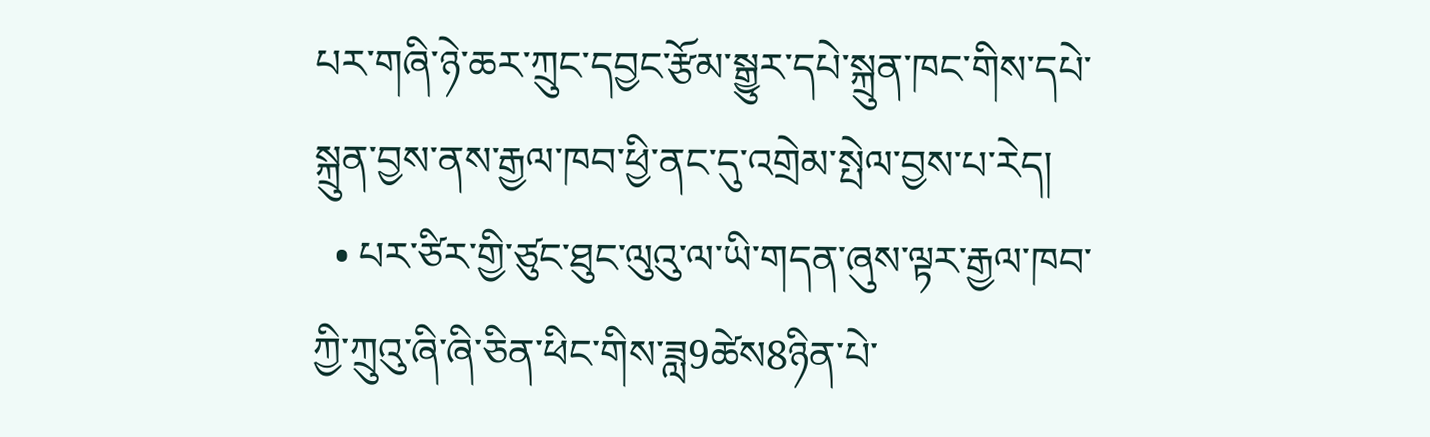པར་གཞི་ཉེ་ཆར་ཀྲུང་དབྱང་རྩོམ་སྒྱུར་དཔེ་སྐྲུན་ཁང་གིས་དཔེ་སྐྲུན་བྱས་ནས་རྒྱལ་ཁབ་ཕྱི་ནང་དུ་འགྲེམ་སྤེལ་བྱས་པ་རེད།
  • པར་ཙིར་གྱི་ཙུང་ཐུང་ལུའུ་ལ་ཡི་གདན་ཞུས་ལྟར་རྒྱལ་ཁབ་ཀྱི་ཀྲུའུ་ཞི་ཞི་ཅིན་ཕིང་གིས་ཟླ9ཚེས8ཉིན་པེ་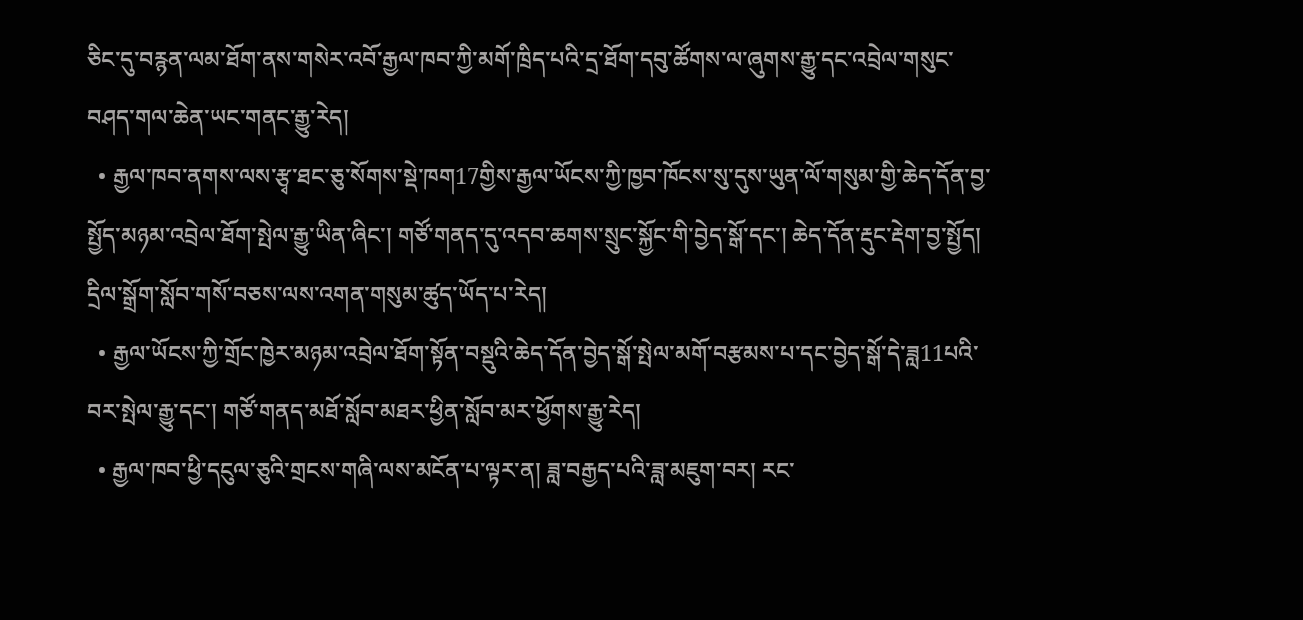ཅིང་དུ་བརྙན་ལམ་ཐོག་ནས་གསེར་འབོ་རྒྱལ་ཁབ་ཀྱི་མགོ་ཁྲིད་པའི་དྲ་ཐོག་དབུ་ཚོགས་ལ་ཞུགས་རྒྱུ་དང་འབྲེལ་གསུང་བཤད་གལ་ཆེན་ཡང་གནང་རྒྱུ་རེད།
  • རྒྱལ་ཁབ་ནགས་ལས་རྩྭ་ཐང་ཅུ་སོགས་སྡེ་ཁག17གྱིས་རྒྱལ་ཡོངས་ཀྱི་ཁྱབ་ཁོངས་སུ་དུས་ཡུན་ལོ་གསུམ་གྱི་ཆེད་དོན་བྱ་སྤྱོད་མཉམ་འབྲེལ་ཐོག་སྤེལ་རྒྱུ་ཡིན་ཞིང་། གཙོ་གནད་དུ་འདབ་ཆགས་སྲུང་སྐྱོང་གི་བྱེད་སྒོ་དང་། ཆེད་དོན་རྡུང་རྡེག་བྱ་སྤྱོད། དྲིལ་སྒྲོག་སློབ་གསོ་བཅས་ལས་འགན་གསུམ་ཚུད་ཡོད་པ་རེད།
  • རྒྱལ་ཡོངས་ཀྱི་གྲོང་ཁྱེར་མཉམ་འབྲེལ་ཐོག་སྟོན་བསྡུའི་ཆེད་དོན་བྱེད་སྒོ་སྤེལ་མགོ་བརྩམས་པ་དང་བྱེད་སྒོ་དེ་ཟླ11པའི་བར་སྤེལ་རྒྱུ་དང་། གཙོ་གནད་མཐོ་སློབ་མཐར་ཕྱིན་སློབ་མར་ཕྱོགས་རྒྱུ་རེད།
  • རྒྱལ་ཁབ་ཕྱི་དངུལ་ཅུའི་གྲངས་གཞི་ལས་མངོན་པ་ལྟར་ན། ཟླ་བརྒྱད་པའི་ཟླ་མཇུག་བར། རང་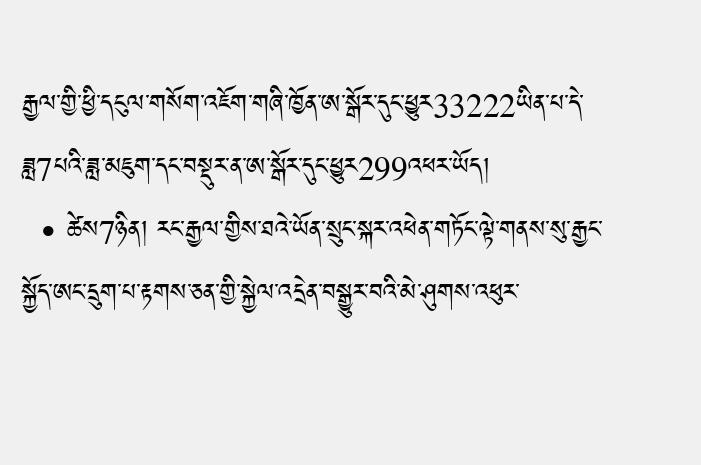རྒྱལ་གྱི་ཕྱི་དངུལ་གསོག་འཇོག་གཞི་ཁྱོན་ཨ་སྒོར་དུང་ཕྱུར33222ཡིན་པ་དེ་ཟླ7པའི་ཟླ་མཇུག་དང་བསྡུར་ན་ཨ་སྒོར་དུང་ཕྱུར299འཕར་ཡོད།
  • ཚེས7ཉིན། རང་རྒྱལ་གྱིས་ཐའེ་ཡོན་སྲུང་སྐར་འཕེན་གཏོང་ལྟེ་གནས་སུ་རྒྱང་སྐྱོད་ཨང་དྲུག་པ་རྟགས་ཅན་གྱི་སྐྱེལ་འདྲེན་བསྒྱུར་བའི་མེ་ཤུགས་འཕུར་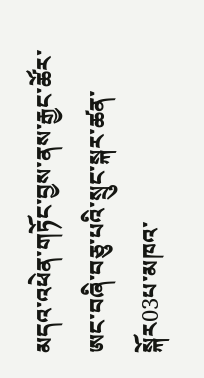མདའ་འཕེན་གཏོང་བྱས་ནས་རྒྱང་ཚོར་ཨང་བཞི་བཅུ་པའི་སྲུང་སྐར་ཚན་སྐོར03པ་མཁའ་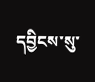དབྱིངས་སུ་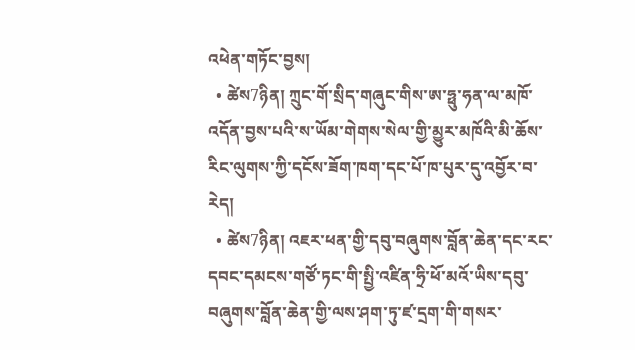འཕེན་གཏོང་བྱས།
  • ཚེས7ཉིན། ཀྲུང་གོ་སྲིད་གཞུང་གིས་ཨ་ཧྥུ་ཧན་ལ་མཁོ་འདོན་བྱས་པའི་ས་ཡོམ་གེགས་སེལ་གྱི་མྱུར་མཁོའི་མི་ཆོས་རིང་ལུགས་ཀྱི་དངོས་ཟོག་ཁག་དང་པོ་ཁ་པུར་དུ་འབྱོར་བ་རེད།
  • ཚེས7ཉིན། འཇར་ཕན་གྱི་དབུ་བཞུགས་བློན་ཆེན་དང་རང་དབང་དམངས་གཙོ་ཏང་གི་སྤྱི་འཛིན་ཧྲི་ཕོ་མའོ་ཡིས་དབུ་བཞུགས་བློན་ཆེན་གྱི་ལས་ཤག་ཏུ་ཛ་དྲག་གི་གསར་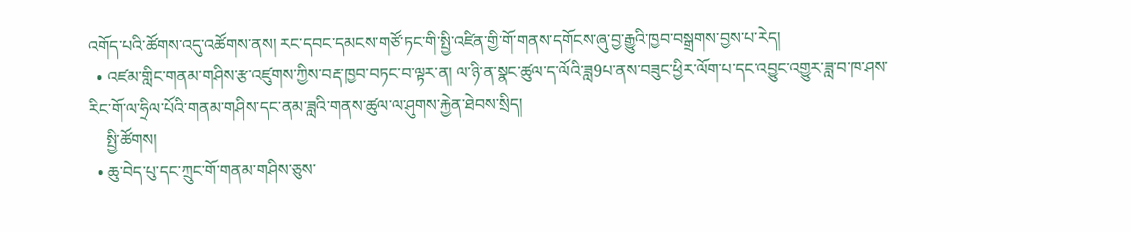འགོད་པའི་ཚོགས་འདུ་འཚོགས་ནས། རང་དབང་དམངས་གཙོ་ཏང་གི་སྤྱི་འཛིན་གྱི་གོ་གནས་དགོངས་ཞུ་བྱ་རྒྱུའི་ཁྱབ་བསྒྲགས་བྱས་པ་རེད།
  • འཛམ་གླིང་གནམ་གཤིས་རྩ་འཛུགས་ཀྱིས་བརྡ་ཁྱབ་བཏང་བ་ལྟར་ན། ལ་ཉི་ན་སྣང་ཚུལ་ད་ལོའི་ཟླ9པ་ནས་བཟུང་ཕྱིར་ལོག་པ་དང་འབྱུང་འགྱུར་ཟླ་བ་ཁ་ཤས་རིང་གོ་ལ་ཧྲིལ་པོའི་གནམ་གཤིས་དང་ནམ་ཟླའི་གནས་ཚུལ་ལ་ཤུགས་རྐྱེན་ཐེབས་སྲིད།
    སྤྱི་ཚོགས།
  • ཆུ་བེད་པུ་དང་ཀྲུང་གོ་གནམ་གཤིས་ཅུས་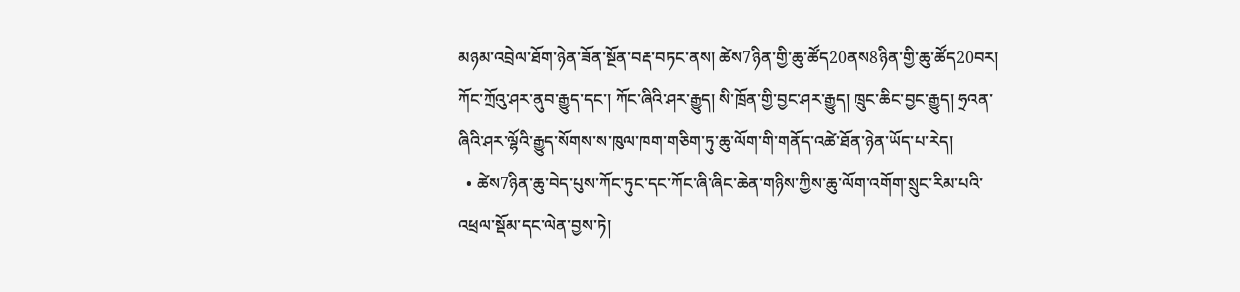མཉམ་འབྲེལ་ཐོག་ཉེན་ཟོན་སྔོན་བརྡ་བཏང་ནས། ཚེས7ཉིན་གྱི་ཆུ་ཚོད20ནས8ཉིན་གྱི་ཆུ་ཚོད20བར། ཀོང་ཀྲོའུ་ཤར་ནུབ་རྒྱུད་དང་། ཀོང་ཞིའི་ཤར་རྒྱུད། སི་ཁྲོན་གྱི་བྱང་ཤར་རྒྱུད། ཁྲུང་ཆིང་བྱང་རྒྱུད། ཧྲའན་ཞིའི་ཤར་ལྷོའི་རྒྱུད་སོགས་ས་ཁུལ་ཁག་གཅིག་ཏུ་ཆུ་ལོག་གི་གནོད་འཚེ་ཐོན་ཉེན་ཡོད་པ་རེད།
  • ཚེས7ཉིན་ཆུ་བེད་པུས་ཀོང་ཏུང་དང་ཀོང་ཞི་ཞིང་ཆེན་གཉིས་ཀྱིས་ཆུ་ལོག་འགོག་སྲུང་རིམ་པའི་འཕྲལ་སྡོམ་དང་ལེན་བྱས་ཏེ།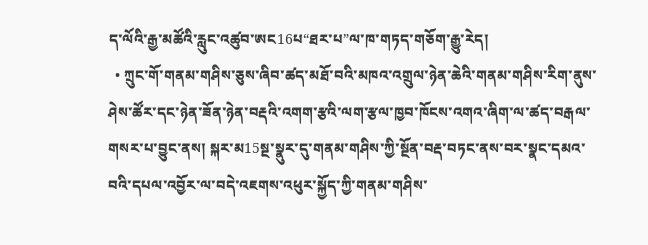ད་ལོའི་རྒྱ་མཚོའི་རླུང་འཚུབ་ཨང16པ“ཐར་པ”ལ་ཁ་གཏད་གཅོག་རྒྱུ་རེད།
  • ཀྲུང་གོ་གནམ་གཤིས་ཅུས་ཞིབ་ཚད་མཐོ་བའི་མཁའ་འགྲུལ་ཉེན་ཆེའི་གནམ་གཤིས་རིག་ནུས་ཤེས་ཚོར་དང་ཉེན་ཟོན་ཉེན་བརྡའི་འགག་རྩའི་ལག་རྩལ་ཁྱབ་ཁོངས་འགའ་ཞིག་ལ་ཚད་བརྒལ་གསར་པ་བྱུང་ནས། སྐར་མ15སྔ་སྣུར་དུ་གནམ་གཤིས་ཀྱི་སྔོན་བརྡ་བཏང་ནས་བར་སྣང་དམའ་བའི་དཔལ་འབྱོར་ལ་བདེ་འཇགས་འཕུར་སྐྱོད་ཀྱི་གནམ་གཤིས་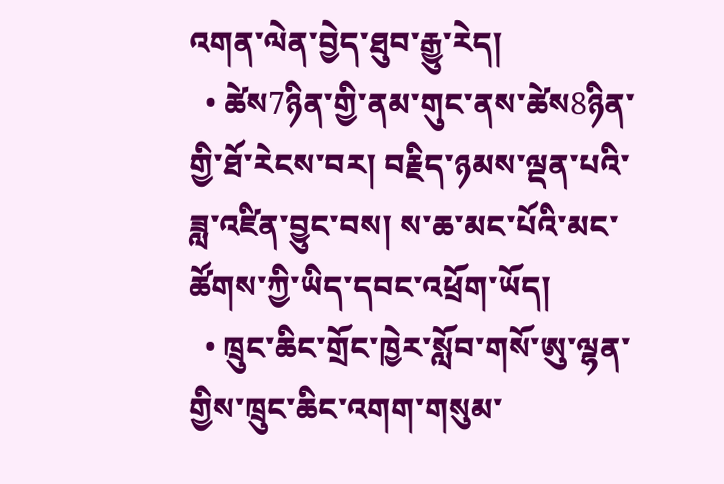འགན་ལེན་བྱེད་ཐུབ་རྒྱུ་རེད།
  • ཚེས7ཉིན་གྱི་ནམ་གུང་ནས་ཚེས8ཉིན་གྱི་ཐོ་རེངས་བར། བརྗིད་ཉམས་ལྡན་པའི་ཟླ་འཛིན་བྱུང་བས། ས་ཆ་མང་པོའི་མང་ཚོགས་ཀྱི་ཡིད་དབང་འཕྲོག་ཡོད།
  • ཁྲུང་ཆིང་གྲོང་ཁྱེར་སློབ་གསོ་ཨུ་ལྷན་གྱིས་ཁྲུང་ཆིང་འགག་གསུམ་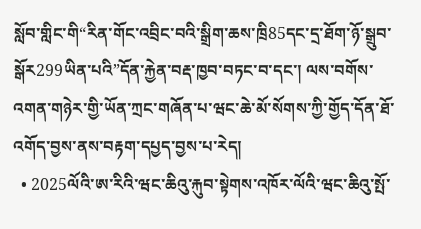སློབ་གླིང་གི“རིན་གོང་འབྲིང་བའི་སྒྲིག་ཆས་ཁྲི85དང་དྲ་ཐོག་ཉོ་སྒྲུབ་སྒོར299ཡིན་པའི”དོན་རྐྱེན་བརྡ་ཁྱབ་བཏང་བ་དང་། ལས་བགོས་འགན་གཉེར་གྱི་ཡོན་ཀྲང་གཞོན་པ་ཝང་ཆེ་མོ་སོགས་ཀྱི་གྱོད་དོན་ཐོ་འགོད་བྱས་ནས་བརྟག་དཔྱད་བྱས་པ་རེད།
  • 2025ལོའི་ཨ་རིའི་ཝང་ཆིའུ་རྐུབ་སྟེགས་འཁོར་ལོའི་ཝང་ཆིའུ་སྤོ་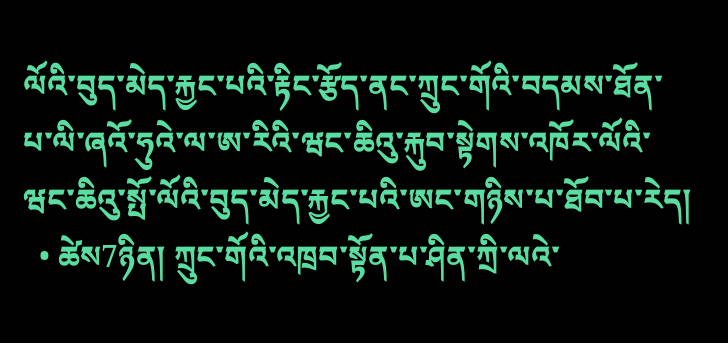ལོའི་བུད་མེད་རྐྱང་པའི་རྟིང་རྩོད་ནང་ཀྲུང་གོའི་བདམས་ཐོན་པ་ལི་ཞའོ་ཧུའེ་ལ་ཨ་རིའི་ཝང་ཆིའུ་རྐུབ་སྟེགས་འཁོར་ལོའི་ཝང་ཆིའུ་སྤོ་ལོའི་བུད་མེད་རྐྱང་པའི་ཨང་གཉིས་པ་ཐོབ་པ་རེད།
  • ཚེས7ཉིན། ཀྲུང་གོའི་འཁྲབ་སྟོན་པ་ཤིན་ཀྲི་ལའེ་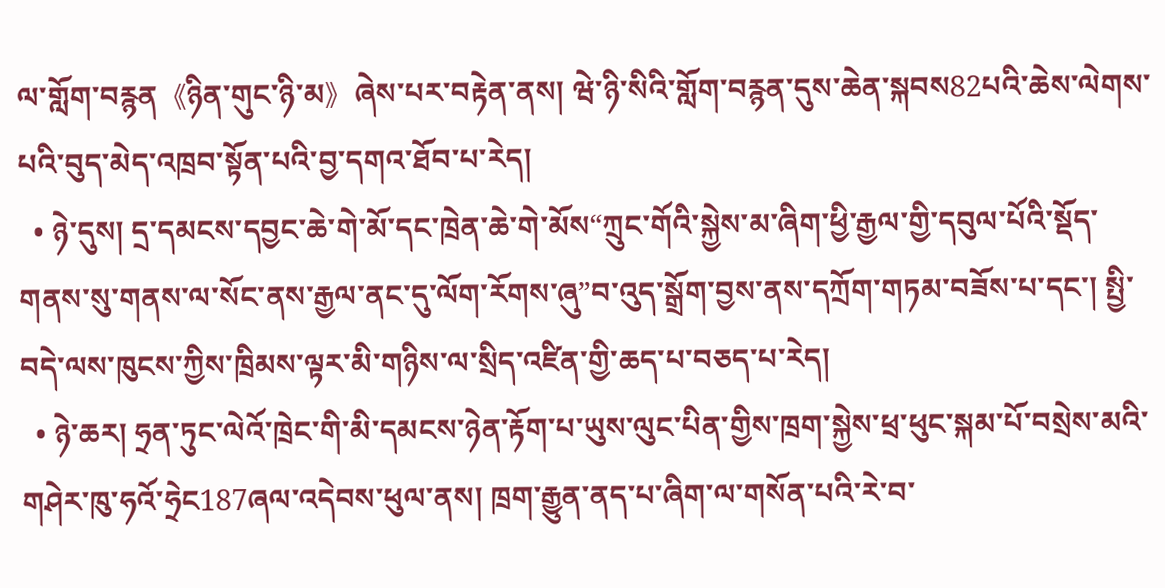ལ་གློག་བརྙན《ཉིན་གུང་ཉི་མ》ཞེས་པར་བརྟེན་ནས། ཝེ་ཉི་སིའི་གློག་བརྙན་དུས་ཆེན་སྐབས82པའི་ཆེས་ལེགས་པའི་བུད་མེད་འཁྲབ་སྟོན་པའི་བྱ་དགའ་ཐོབ་པ་རེད།
  • ཉེ་དུས། དྲ་དམངས་དབྱང་ཆེ་གེ་མོ་དང་ཁྲེན་ཆེ་གེ་མོས“ཀྲུང་གོའི་སྐྱེས་མ་ཞིག་ཕྱི་རྒྱལ་གྱི་དབུལ་པོའི་སྡོད་གནས་སུ་གནས་ལ་སོང་ནས་རྒྱལ་ནང་དུ་ལོག་རོགས་ཞུ”བ་འུད་སྒྲོག་བྱས་ནས་དཀྲོག་གཏམ་བཟོས་པ་དང་། སྤྱི་བདེ་ལས་ཁུངས་ཀྱིས་ཁྲིམས་ལྟར་མི་གཉིས་ལ་སྲིད་འཛིན་གྱི་ཆད་པ་བཅད་པ་རེད།
  • ཉེ་ཆར། ཧྲན་ཏུང་ལེའོ་ཁྲེང་གི་མི་དམངས་ཉེན་རྟོག་པ་ཡུས་ལུང་པིན་གྱིས་ཁྲག་སྐྱེས་ཕྲ་ཕུང་སྐམ་པོ་བསྲེས་མའི་གཤེར་ཁུ་ཧའོ་ཧྲེང187ཞལ་འདེབས་ཕུལ་ནས། ཁྲག་རྒྱུན་ནད་པ་ཞིག་ལ་གསོན་པའི་རེ་བ་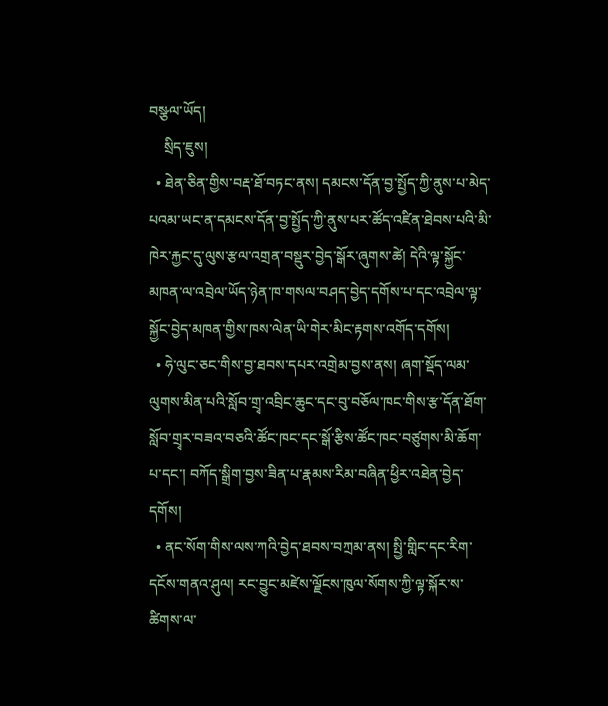བསྩལ་ཡོད།
    སྲིད་ཇུས།
  • ཐེན་ཅིན་གྱིས་བརྡ་ཐོ་བཏང་ནས། དམངས་དོན་བྱ་སྤྱོད་ཀྱི་ནུས་པ་མེད་པའམ་ཡང་ན་དམངས་དོན་བྱ་སྤྱོད་ཀྱི་ནུས་པར་ཚོད་འཛིན་ཐེབས་པའི་མི་ཁེར་རྐྱང་དུ་ལུས་རྩལ་འགྲན་བསྡུར་བྱེད་སྒོར་ཞུགས་ཚེ། དེའི་ལྟ་སྐྱོང་མཁན་ལ་འབྲེལ་ཡོད་ཉེན་ཁ་གསལ་བཤད་བྱེད་དགོས་པ་དང་འབྲེལ་ལྟ་སྐྱོང་བྱེད་མཁན་གྱིས་ཁས་ལེན་ཡི་གེར་མིང་རྟགས་འགོད་དགོས།
  • ཧེ་ལུང་ཅང་གིས་བྱ་ཐབས་དཔར་འགྲེམ་བྱས་ནས། ཞག་སྡོད་ལམ་ལུགས་མིན་པའི་སློབ་གྲྭ་འབྲིང་ཆུང་དང་བུ་བཅོལ་ཁང་གིས་རྩ་དོན་ཐོག་སློབ་གྲྭར་བཟའ་བཅའི་ཚོང་ཁང་དང་སྒོ་རྩིས་ཚོང་ཁང་བཙུགས་མི་ཆོག་པ་དང་། བཀོད་སྒྲིག་བྱས་ཟིན་པ་རྣམས་རིམ་བཞིན་ཕྱིར་འཐེན་བྱེད་དགོས།
  • ནང་སོག་གིས་ལས་ཀའི་བྱེད་ཐབས་བཀྲམ་ནས། སྤྱི་གླིང་དང་རིག་དངོས་གནའ་ཤུལ། རང་བྱུང་མཛེས་ལྗོངས་ཁུལ་སོགས་ཀྱི་ལྟ་སྐོར་ས་ཚིགས་ལ་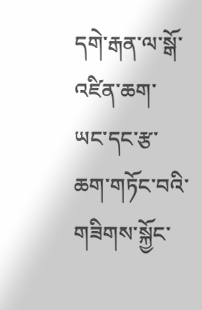དགེ་རྒན་ལ་སྒོ་འཛིན་ཆག་ཡང་དང་རྩ་ཆག་གཏོང་བའི་གཟིགས་སྐྱོང་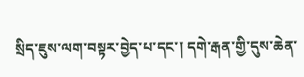སྲིད་ཇུས་ལག་བསྟར་བྱེད་པ་དང་། དགེ་རྒན་གྱི་དུས་ཆེན་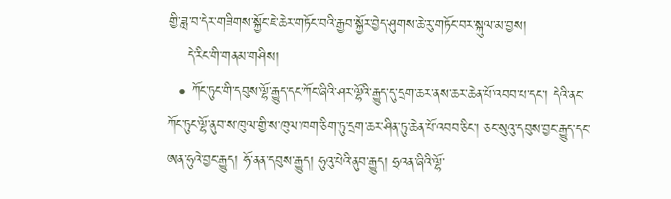གྱི་ཟླ་བ་དེར་གཟིགས་སྐྱོང་ཇེ་ཆེར་གཏོང་བའི་རྒྱབ་སྐྱོར་བྱེད་ཤུགས་ཆེ་རུ་གཏོང་བར་སྐུལ་མ་བྱས།
    དེ་རིང་གི་གནམ་གཤིས།
  • ཀོང་ཏུང་གི་དབུས་ལྷོ་རྒྱུད་དང་ཀོང་ཞིའི་ཤར་ལྷོའི་རྒྱུད་དུ་དྲག་ཆར་ནས་ཆར་ཆེན་པོ་འབབ་པ་དང་། དེའི་ནང་ཀོང་ཏུང་ལྷོ་ནུབ་ས་ཁུལ་གྱི་ས་ཁུལ་ཁག་ཅིག་ཏུ་དྲག་ཆར་ཤིན་ཏུ་ཆེན་པོ་འབབ་ཅིང་། ཅང་སུའུ་དབུས་བྱང་རྒྱུད་དང་ཨན་ཧུའེ་བྱང་རྒྱུད། ཧོ་ནན་དབུས་རྒྱུད། ཧུའུ་པེའི་ནུབ་རྒྱུད། ཧྲའན་ཞིའི་ལྷོ་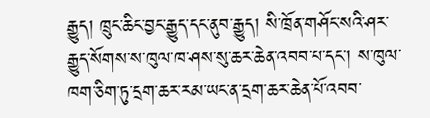རྒྱུད། ཁྲུང་ཆིང་བྱང་རྒྱུད་དང་ནུབ་རྒྱུད། སི་ཁྲོན་གཤོང་སའི་ཤར་རྒྱུད་སོགས་ས་ཁུལ་ཁ་ཤས་སུ་ཆར་ཆེན་འབབ་པ་དང་། ས་ཁུལ་ཁག་ཅིག་ཏུ་དྲག་ཆར་རམ་ཡང་ན་དྲག་ཆར་ཆེན་པོ་འབབ་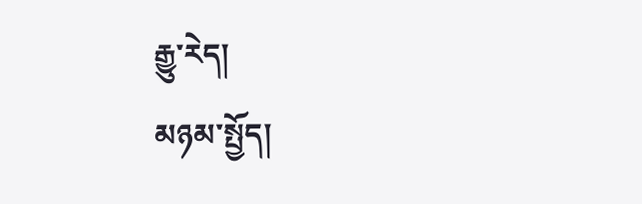རྒྱུ་རེད།
མཉམ་སྤྱོད།